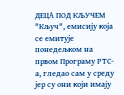ДЕЦА ПОД КЉУЧЕМ
"Кључ", емисију која се емитује понедељком на првом Програму РТС-а, гледао сам у среду јер су они који имају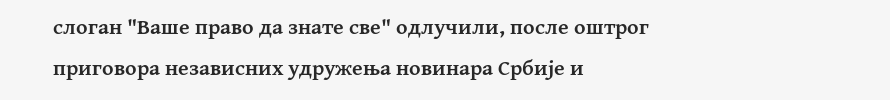слоган "Ваше право да знате све" одлучили, после оштрог приговора независних удружења новинара Србије и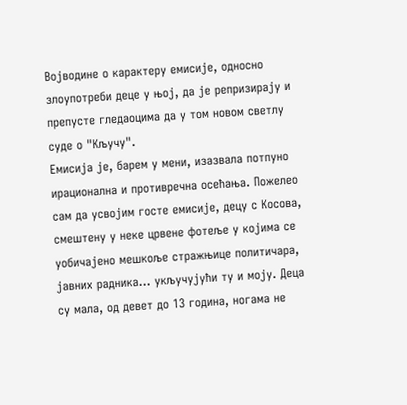Војводине о карактеру емисије, односно злоупотреби деце у њој, да је репризирају и препусте гледаоцима да у том новом светлу суде о "Кључу".
Емисија је, барем у мени, изазвала потпуно ирационална и противречна осећања. Пожелео сам да усвојим госте емисије, децу с Косова, смештену у неке црвене фотеље у којима се уобичајено мешкоље стражњице политичара, јавних радника... укључујући ту и моју. Деца су мала, од девет до 13 година, ногама не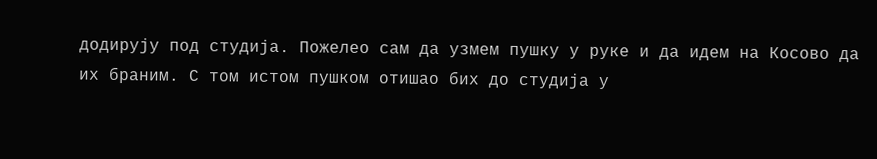додирују под студија. Пожелео сам да узмем пушку у руке и да идем на Косово да их браним. С том истом пушком отишао бих до студија у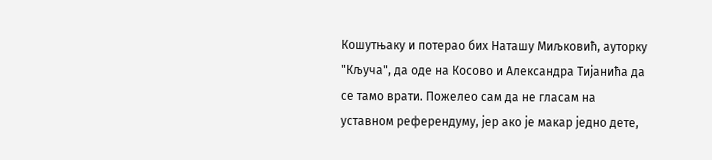Кошутњаку и потерао бих Наташу Миљковић, ауторку "Кључа", да оде на Косово и Александра Тијанића да се тамо врати. Пожелео сам да не гласам на уставном референдуму, јер ако је макар једно дете,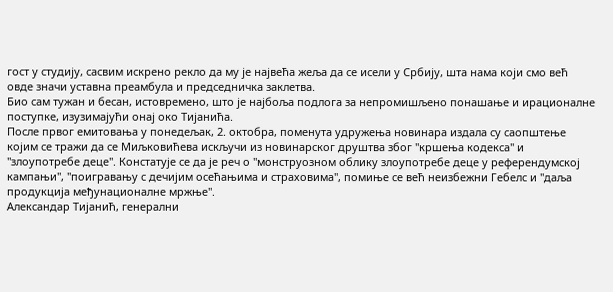гост у студију, сасвим искрено рекло да му је највећа жеља да се исели у Србију, шта нама који смо већ овде значи уставна преамбула и председничка заклетва.
Био сам тужан и бесан, истовремено, што је најбоља подлога за непромишљено понашање и ирационалне поступке, изузимајући онај око Тијанића.
После првог емитовања у понедељак, 2. октобра, поменута удружења новинара издала су саопштење којим се тражи да се Миљковићeвa искључи из новинарског друштва због "кршења кодекса" и "злоупотребе деце". Констатује се да је реч о "монструозном облику злоупотребе деце у референдумској кампањи", "поигравању с дечијим осећањима и страховима", помиње се већ неизбежни Гебелс и "даља продукција међунационалне мржње".
Александар Тијанић, генерални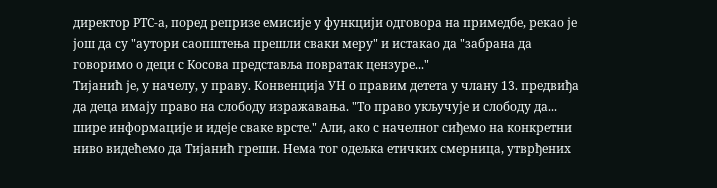директор РТС-а, поред репризе емисије у функцији одговора на примедбе, рекао је још да су "аутори саопштења прешли сваки меру" и истакао да "забрана да говоримо о деци с Косова представља повратак цензуре..."
Тијанић је, у начелу, у праву. Конвенција УН о правим детета у члану 13. предвиђа да деца имају право на слободу изражавања. "То право укључује и слободу да... шире информације и идеје сваке врсте." Али, ако с начелног сиђемо на конкретни ниво видећемо да Тијанић греши. Нема тог одељка етичких смерница, утврђених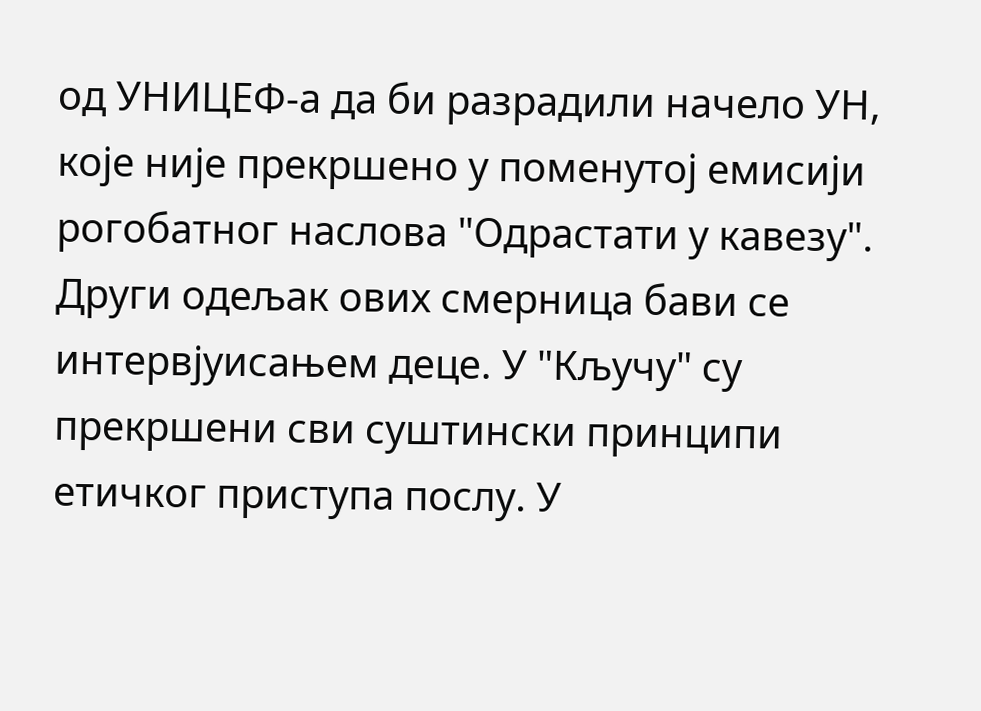од УНИЦЕФ-а да би разрадили начело УН, које није прекршено у поменутој емисији рогобатног наслова "Одрастати у кавезу".
Други одељак ових смерница бави се интервјуисањем деце. У "Кључу" су прекршени сви суштински принципи етичког приступа послу. У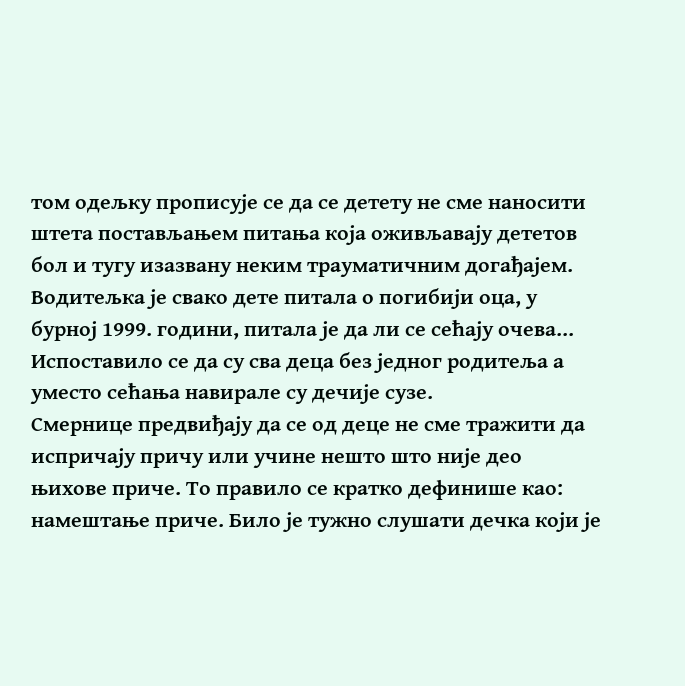том одељку прописује се да се детету не сме наносити штета постављањем питања која оживљавају дететов бол и тугу изазвану неким трауматичним догађајем. Водитељка је свако дете питала о погибији оца, у бурној 1999. години, питала је да ли се сећају очева... Испоставило се да су сва деца без једног родитеља а уместо сећања навирале су дечије сузе.
Смернице предвиђају да се од деце не сме тражити да испричају причу или учине нешто што није део њихове приче. То правило се кратко дефинише као: намештање приче. Било је тужно слушати дечка који је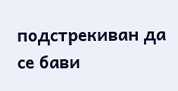подстрекиван да се бави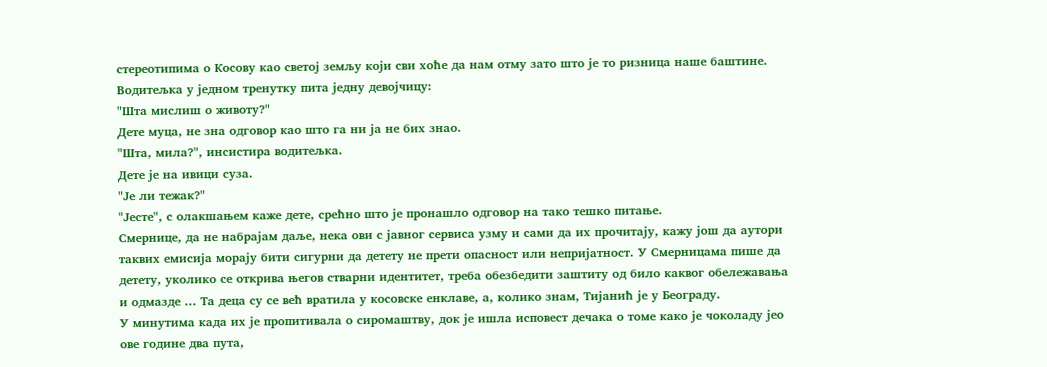стереотипима о Косову као светој земљу који сви хоће да нам отму зато што је то ризница наше баштине. Водитељка у једном тренутку пита једну девојчицу:
"Шта мислиш о животу?"
Дете муца, не зна одговор као што га ни ја не бих знао.
"Шта, мила?", инсистира водитељка.
Дете је на ивици суза.
"Је ли тежак?"
"Јесте", с олакшањем каже дете, срећно што је пронашло одговор на тако тешко питање.
Смернице, да не набрајам даље, нека ови с јавног сервиса узму и сами да их прочитају, кажу још да аутори таквих емисија морају бити сигурни да детету не прети опасност или непријатност. У Смерницама пише да детету, уколико се открива његов стварни идентитет, треба обезбедити заштиту од било каквог обележавања и одмазде ... Та деца су се већ вратила у косовске енклаве, а, колико знам, Тијанић је у Београду.
У минутима када их је пропитивала о сиромаштву, док је ишла исповест дечака о томе како је чоколаду јео ове године два пута,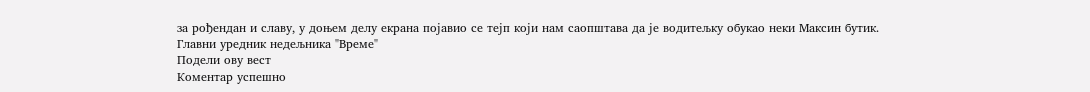за рођендан и славу, у доњем делу екрана појавио се тејп који нам саопштава да је водитељку обукао неки Максин бутик.
Главни уредник недељника "Време"
Подели ову вест
Комeнтар успeшно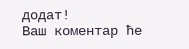додат!
Ваш комeнтар ћe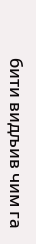бити видљив чим га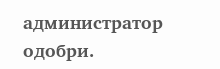администратор одобри.